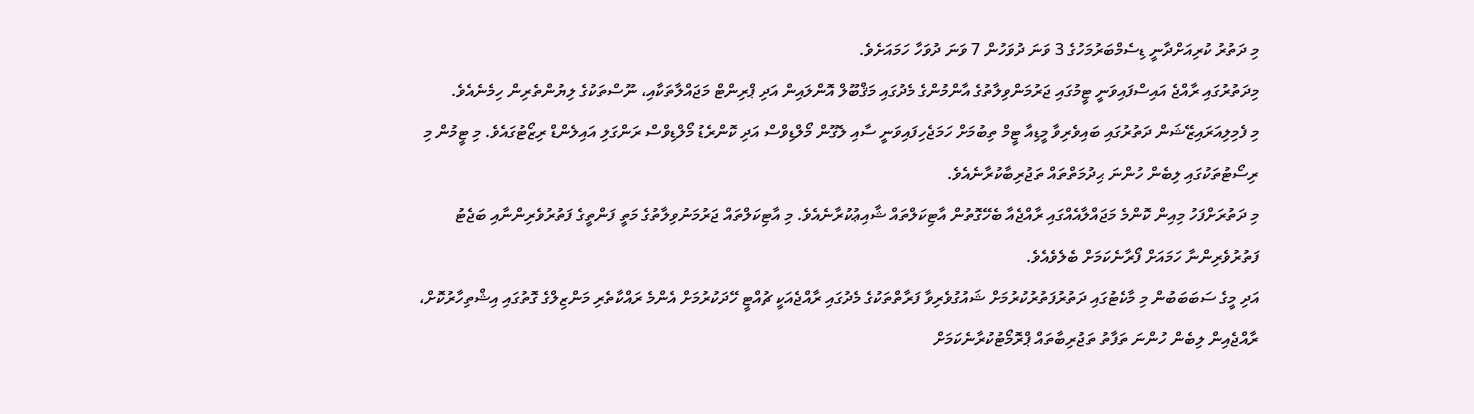މި ދަތުރު ކުރިއަށްދާނީ ޑިސެމްބަރުމަހުގެ 3 ވަނަ ދުވަހުން 7 ވަނަ ދުވަހާ ހަމައަށެވެ.
މިދަތުރުގައި ރާއްޖެ އައިސްފައިވަނީ ޓީމުގައި ޖަރުމަންވިލާތުގެ އާންމުންގެ މެދުގައި މަޤްބޫލް އޮންލައިން އަދި ޕްރިންޓް މަޖައްލާތަކާއި، ނޫސްތަކުގެ ލިޔުންތެރިން ހިމެނެއެވެ.
މި ފެމިލިއަރައިޒޭޝަން ދަތުރުގައި ބައިވެރިވާ މީޑިއާ ޓީމް ތިބުމަށް ހަމަޖެހިފައިވަނީ ސާއި ލެގޫން މޯލްޑިވްސް އަދި ކޮންރެޑު މޯލްޑިވްސް ރަންގަލި އައިލެންޑް ރިޒޯޓުގައެވެ. މި ޓީމުން މި ރިސޯޓުތަކުގައި ލިބެން ހުންނަ ޙިދުމަތްތައް ތަޖުރިބާކުރާނެއެވެ.
މި ދަތުރަށްފަހު މިއިން ކޮންމެ މަޖައްލާއެއްގައި ރާއްޖެއާ ބެހޭގޮތުން އާޓިކަލްތައް ޝާއިޢުކުރާނެއެވެ. މި އާޓިކަލްތައް ޖަރުމަނުވިލާތުގެ މަތީ ފަންތީގެ ފަތުރުވެރިންނާއި ބަޖެޓު ފަތުރުވެރިންނާ ހަމައަށް ފޯރާނެކަމަށް ބެލެވެއެވެ.
އަދި މީގެ ސަބަބަބުން މި މާކެޓުގައި ދަތުރުފަތުރުކުރުމަށް ޝައުގުވެރިވާ ފަރާތްތަކުގެ މެދުގައި ރާއްޖެއަކީ ޗުއްޓީ ހޭދަކުރުމަށް އެންމެ ރައްކާތެރި މަންޒިލްގެ ގޮތުގައި އިޝްތިހާރުކޮށް، ރާއްޖެއިން ލިބެން ހުންނަ ތަފާތު ތަޖުރިބާތައް ޕްރޮމޯޓުކުރާނެކަމަށް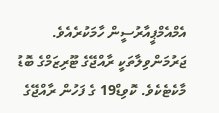އެމްއެމްޕީއާރުސީން ހާމަކުރެއެވެ.
ޖަރުމަންވިލާތަކީ ރާއްޖޭގެ ޓޫރިޒަމްގެ ބޮޑު މާކެޓެކެވެ. ކޮވިޑް19 ގެ ފަހުން ރާއްޖޭގެ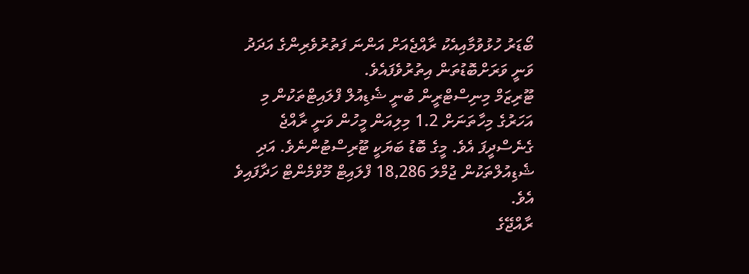ބޯޑަރު ހުޅުވުމާއިއެކު ރާއްޖެއަށް އަންނަ ފަތުރުވެރިންގެ އަދަދު ވަނީ ވަރަށްބޮޑުތަން އިތުރުވެފައެވެ.
ޓޫރިޒަމް މިނިސްޓްރީން ބުނީ ޝެޑިއުލް ފްލައިޓްތަކުން މި އަހަރުގެ މިހާތަނަށް 1.2 މިލިއަން މީހުން ވަނީ ރާއްޖެ ގެނެސްދީފަ އެވެ. މީގެ ބޮޑު ބަޔަކީ ޓޫރިސްޓުންނެވެ. އަދި ޝެޑިއުލްތަކުން ޖުމްލަ 18,286 ފްލައިޓް މޫވްމެންޓް ހަދާފައިވެ އެވެ.
ރާއްޖޭގެ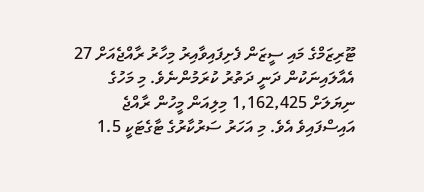ޓޫރިޒަމްގެ މައި ސީޒަން ފެށިފައިވާއިރު މިހާރު ރާއްޖެއަށް 27 އެއާލައިނަކުން ދަނީ ދަތުރު ކުރަމުންނެވެ. މި މަހުގެ ނިޔަލަށް 1,162,425 މިލިއަން މީހުން ރާއްޖެ އައިސްފައިވެ އެވެ. މި އަހަރު ސަރުކާރުގެ ޓާގެޓަކީ 1.5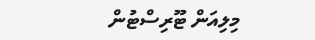މިލިއަން ޓޫރިސްޓުން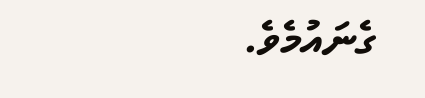ގެނައުމެވެ.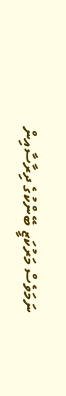ނަމަވެސް މަރުކަޒީ ބޭންކުގެ ދިރާސާއިން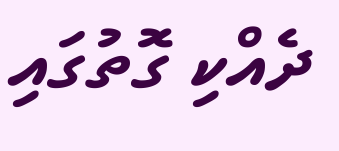ދެއްކި ގޮތުގައި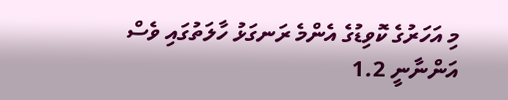މި އަހަރުގެ ކޮވިޑުގެ އެންމެ ރަނގަޅު ހާލަތުގައި ވެސް އަންނާނީ 1.2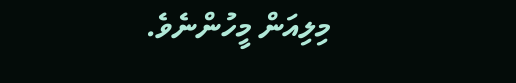މިލިއަން މީހުންނެވެ.